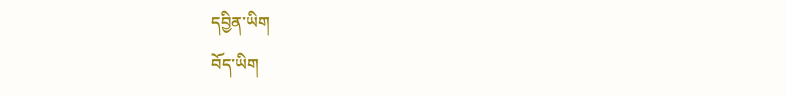དབྱིན་ཡིག
བོད་ཡིག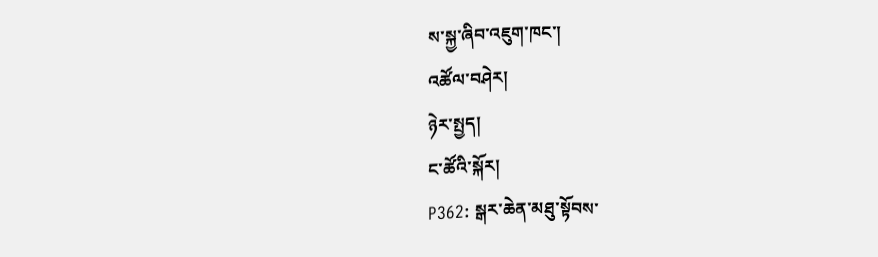ས་སྐྱ་ཞིབ་འཇུག་ཁང་།
འཚོལ་བཤེར།
ཉེར་སྤྱད།
ང་ཚོའི་སྐོར།
P362: སྒར་ཆེན་མཐུ་སྟོབས་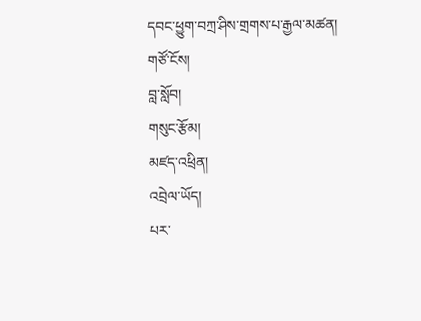དབང་ཕྱུག་བཀྲ་ཤིས་གྲགས་པ་རྒྱལ་མཚན།
གཙོ་ངོས།
བླ་སློབ།
གསུང་རྩོམ།
མཛད་འཕྲིན།
འབྲེལ་ཡོད།
པར་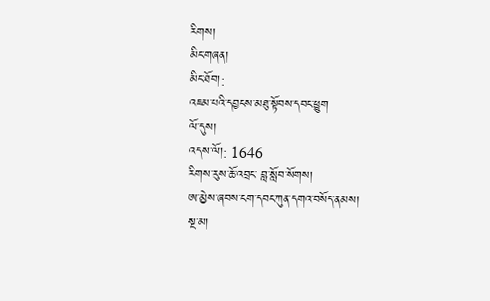རིགས།
མིང་གཞན།
མིང་ཐོབ།:
འཇམ་པའི་དབྱངས་མཐུ་སྟོབས་དབང་ཕྱུག
ལོ་དུས།
འདས་ལོ།: 1646
རིགས་རུས་ཆོ་འབྲང་ བླ་སློབ་སོགས།
ཨ་མྱེས་ཞབས་ངག་དབང་ཀུན་དགའ་བསོད་ནམས།
སྔ་མ།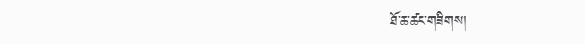ཐོ་ཆ་ཚང་གཟིགས།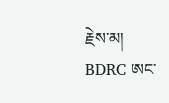རྗེས་མ།
BDRC ཨང་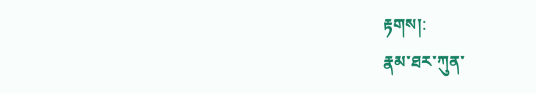རྟགས།:
རྣམ་ཐར་ཀུན་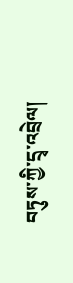བཏུས་ཀྱི་དྲྭ་འབྲེལ།